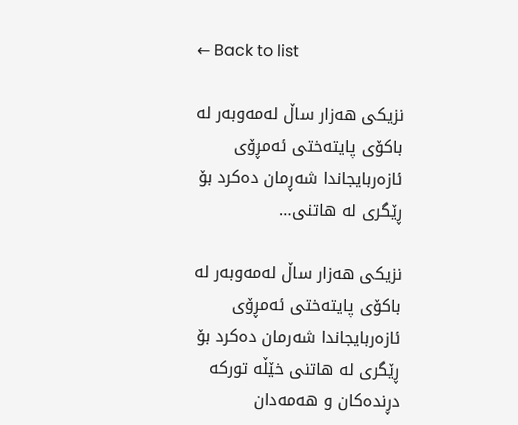← Back to list

نزیکی ھەزار ساڵ لەمەوبەر لە باکۆی پایتەختی ئەمڕۆی ئازەربایجاندا شەڕمان دەکرد بۆ ڕێگری لە ھاتنی…

نزیکی ھەزار ساڵ لەمەوبەر لە باکۆی پایتەختی ئەمڕۆی ئازەربایجاندا شەرمان دەکرد بۆ ڕێگری لە ھاتنی خێڵە تورکە دڕندەکان و ھەمەدان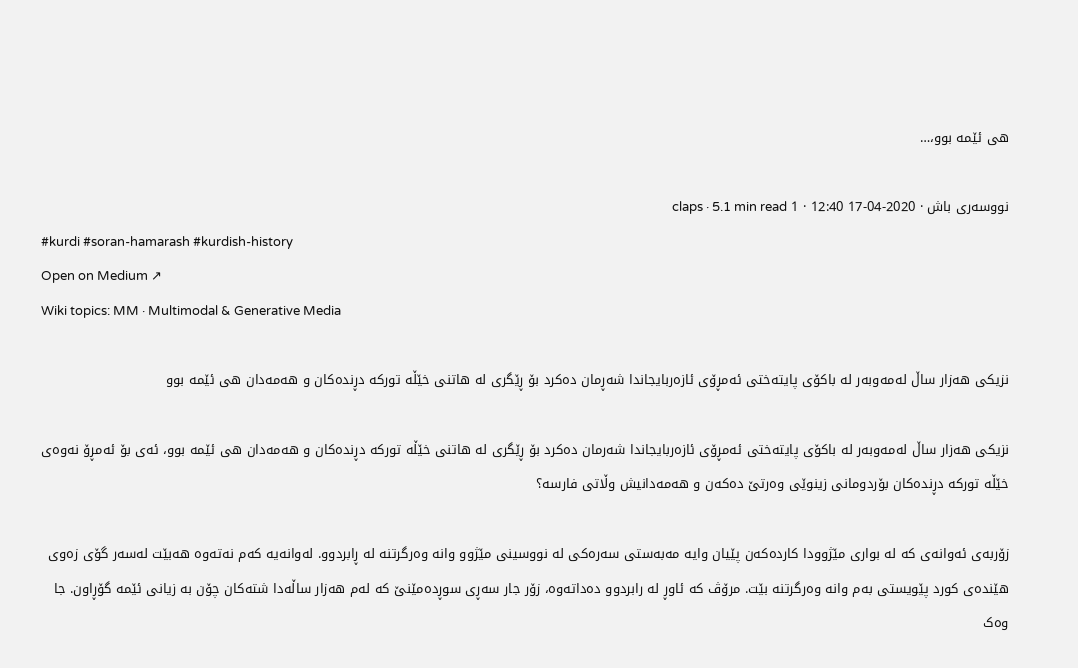ھی ئێمە بوو،…

نووسەری باش · 2020-04-17 12:40 · 1 claps · 5.1 min read
#kurdi #soran-hamarash #kurdish-history
Open on Medium ↗
Wiki topics: MM · Multimodal & Generative Media

نزیکی ھەزار ساڵ لەمەوبەر لە باکۆی پایتەختی ئەمڕۆی ئازەربایجاندا شەڕمان دەکرد بۆ ڕێگری لە ھاتنی خێڵە تورکە دڕندەکان و ھەمەدان ھی ئێمە بوو

نزیکی ھەزار ساڵ لەمەوبەر لە باکۆی پایتەختی ئەمڕۆی ئازەربایجاندا شەرمان دەکرد بۆ ڕێگری لە ھاتنی خێڵە تورکە دڕندەکان و ھەمەدان ھی ئێمە بوو، ئەی بۆ ئەمڕۆ نەوەی خێڵە تورکە دڕندەکان بۆردومانی زینوێی وەرتێ دەکەن و ھەمەدانیش وڵاتی فارسە؟

زۆربەی ئەوانەی کە لە بواری مێژوودا کاردەکەن پێیان وایە مەبەستی سەرەکی لە نووسینی مێژوو وانە وەرگرتنە لە ڕابردوو. لەوانەیە کەم نەتەوە ھەبێت لەسەر گۆی زەوی ھێندەی کورد پێویستی بەم وانە وەرگرتنە بێت. مرۆڤ کە ئاوڕ لە رابردوو دەداتەوە، زۆر جار سەڕی سوڕدەمێنێ کە لەم ھەزار ساڵەدا شتەکان چۆن بە زیانی ئێمە گۆڕاون. جا وەک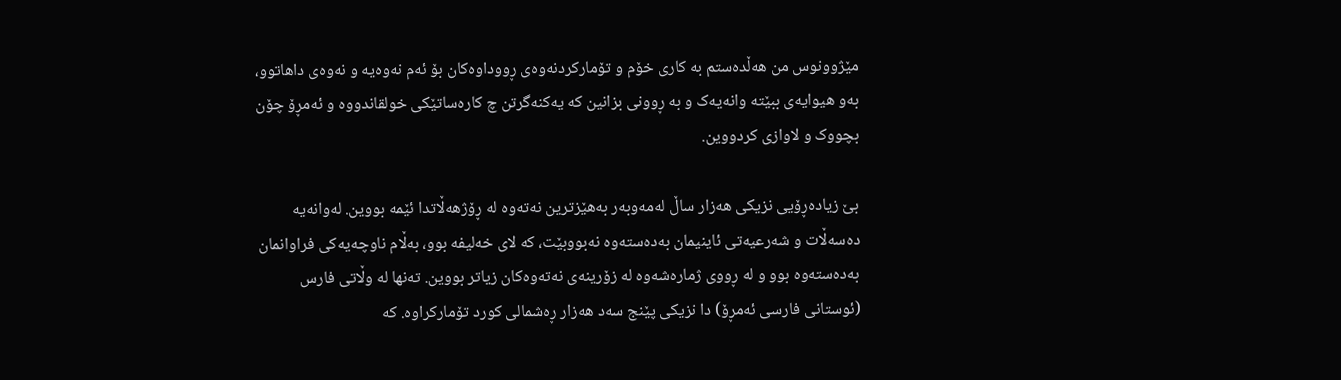مێژوونوس من ھەڵدەستم بە کاری خۆم و تۆمارکردنەوەی ڕووداوەکان بۆ ئەم نەوەیە و نەوەی داھاتوو، بەو ھیوایەی ببێتە وانەیەک و بە ڕوونی بزانین کە یەکنەگرتن چ کارەساتێکی خولقاندووە و ئەمڕۆ چۆن بچووک و لاوازی کردووین.

بێ زیادەڕۆیی نزیکی ھەزار ساڵ لەمەوبەر بەھێزترین نەتەوە لە ڕۆژھەڵاتدا ئێمە بووین. لەوانەیە دەسەڵات و شەرعیەتی ئاینیمان بەدەستەوە نەبووبێت، کە لای خەلیفە بوو، بەڵام ناوچەیەکی فراوانمان بەدەستەوە بوو و لە ڕووی ژمارەشەوە لە زۆرینەی نەتەوەکان زیاتر بووین. تەنھا لە وڵاتی فارس (ئوستانی فارسی ئەمڕۆ) دا نزیکی پێنج سەد ھەزار ڕەشمالی کورد تۆمارکراوە. کە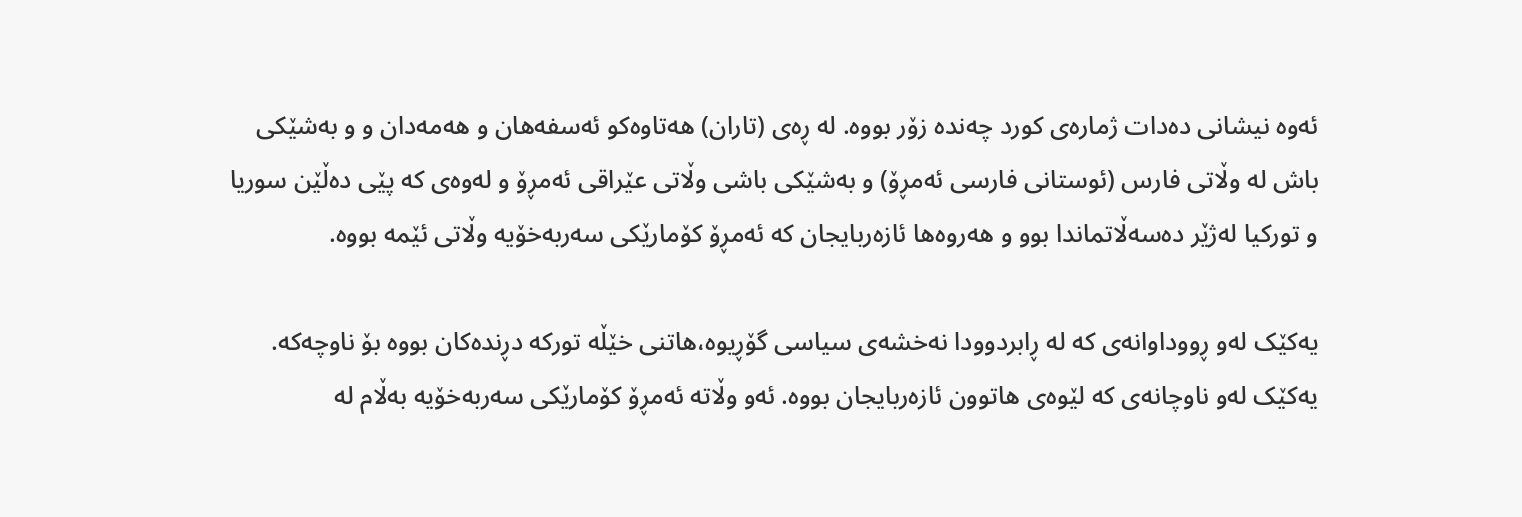ئەوە نیشانی دەدات ژمارەی کورد چەندە زۆر بووە. لە ڕەی (تاران) ھەتاوەکو ئەسفەھان و ھەمەدان و و بەشێکی باش لە وڵاتی فارس (ئوستانی فارسی ئەمڕۆ) و بەشێکی باشی وڵاتی عێراقی ئەمڕۆ و لەوەی کە پێی دەڵێن سوریا و تورکیا لەژێر دەسەڵاتماندا بوو و ھەروەھا ئازەربایجان کە ئەمڕۆ کۆمارێکی سەربەخۆیە وڵاتی ئێمە بووە.

یەکێک لەو ڕووداوانەی کە لە ڕابردوودا نەخشەی سیاسی گۆڕیوە،ھاتنی خێڵە تورکە دڕندەکان بووە بۆ ناوچەکە. یەکێک لەو ناوچانەی کە لێوەی ھاتوون ئازەربایجان بووە. ئەو وڵاتە ئەمڕۆ کۆمارێکی سەربەخۆیە بەڵام لە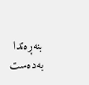بنەڕەتدا بەدەست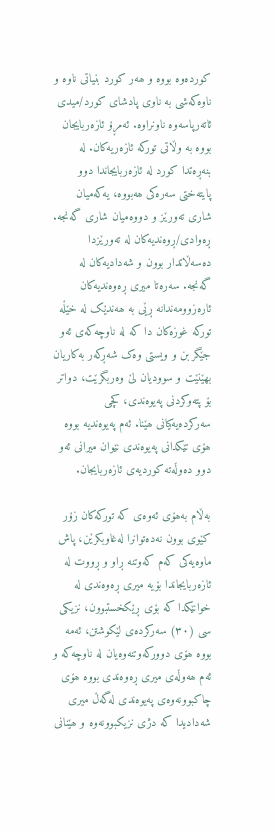کوردەوە بووە و ھەر کورد بنیاتی ناوە و ناوەکەشی بە ناوی پادشای کورد/میدی ئاتەرپاسەوە ناونراوە. ئەمڕۆ ئازەربایجان بووە بە وڵاتی تورکە ئازەریەکان. لە بنەڕەتدا کورد لە ئازەربایجاندا دوو پایتەختی سەرەکی ھەبووە، یەکەمیان شاری تەورێز و دووەمیان شاری گەنجە. ڕەوادی/ڕوەندیەکان لە تەورێزدا دەسەڵاتدار بوون و شەدادیەکان لە گەنجە. سەرەتا میری ڕەوەندیەکان ئارەزوومەندانە ڕێی بە ھەندێک لە خێڵە تورکە غوزەکان دا کە لە ناوچەکەی ئەو جێگر بن و ویستی وەک شەڕکەر بەکاریان بھێنێت و سوودیان لێ وەربگرێت، دواتر بۆ پتەوکردنی پەیوەندی، کچی سەرکردەیەکیانی ھێنا. ئەم پەیوەندیە بووە ھۆی تێکدانی پەیوەندی نێوان میرانی ئەو دوو دەوڵەتە کوردیەی ئازەربایجان.

بەڵام بەھۆی ئەوەی کە تورکەکان زۆر کێوی بوون نەدەتوانرا لەغاوبکرێن، پاش ماوەیەکی کەم کەوتنە ڕاو و ڕووت لە ئازەربایجاندا بۆیە میری ڕەوەندی لە خوانێکدا کە بۆی ڕێکخستبوون، نزیکی سی (٣٠) سەرکردەی لێکوشتن، ئەمە بووە ھۆی دوورکەوتنەوەیان لە ناوچەکە و ئەم ھەوڵەی میری ڕەوەندی بووە ھۆی چاکبوونەوەی پەیوەندی لەگەڵ میری شەدادیدا کە دژی نزیکبوونەوە و ھێنانی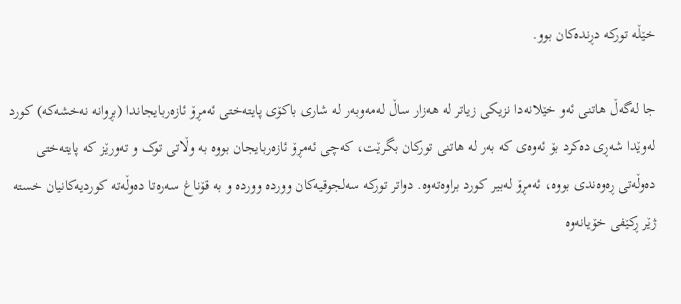خێڵە تورکە دڕندەکان بوو.

جا لەگەڵ ھاتنی ئەو خێلانەدا نزیکی زیاتر لە ھەزار ساڵ لەمەوبەر لە شاری باکۆی پایتەختی ئەمڕۆ ئازەربایجاندا (بڕوانە نەخشەکە) کورد لەوێدا شەڕی دەکرد بۆ ئەوەی کە بەر لە ھاتنی تورکان بگرێت، کەچی ئەمڕۆ ئازەربایجان بووە بە وڵاتی توک و تەورێز کە پایتەختی دەوڵەتی ڕەوەندی بووە، ئەمڕۆ لەبیر کورد براوەتەوە. دواتر تورکە سەلجوقیەکان ووردە ووردە و بە قۆناغ سەرەتا دەوڵەتە کوردیەکانیان خستە ژێر ڕکێفی خۆیانەوە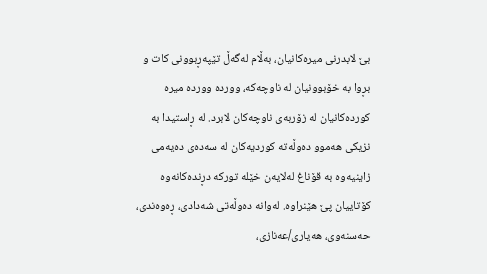بێ لابدرنی میرەکانیان، بەڵام لەگەڵ تێپەڕبوونی کات و بڕوا بە خۆبوونیان لە ناوچەکە، ووردە ووردە میرە کوردەکانیان لە زۆربەی ناوچەکان لابرد. لە ڕاستیدا بە نزیکی ھەموو دەوڵەتە کوردیەکان لە سەدەی دەیەمی زاینیەوە بە قۆناغ لەلایەن خێلە تورکە دڕندەکانەوە کۆتاییان پێ ھێنراوە. لەوانە دەوڵەتی شەدادی، ڕەوەندی، حەسنەوی، ھەیاری/عەنازی،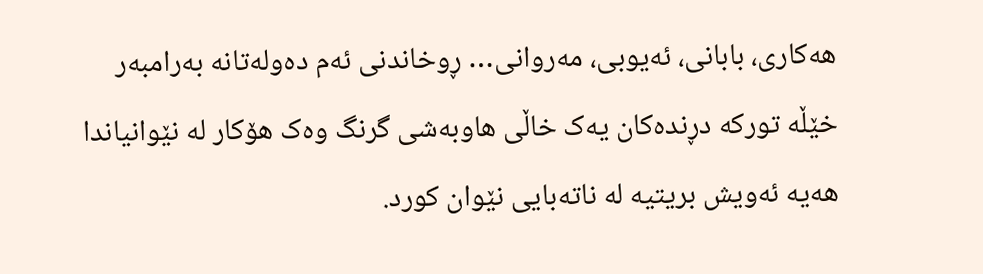ھەکاری، بابانی، ئەیوبی، مەروانی… ڕوخاندنی ئەم دەولەتانە بەرامبەر خێڵە تورکە دڕندەکان یەک خاڵی ھاوبەشی گرنگ وەک ھۆکار لە نێوانیاندا ھەیە ئەویش بریتیە لە ناتەبایی نێوان کورد.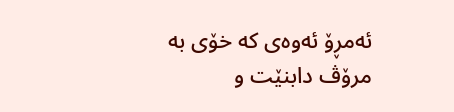ئەمڕۆ ئەوەی کە خۆی بە مرۆڤ دابنێت و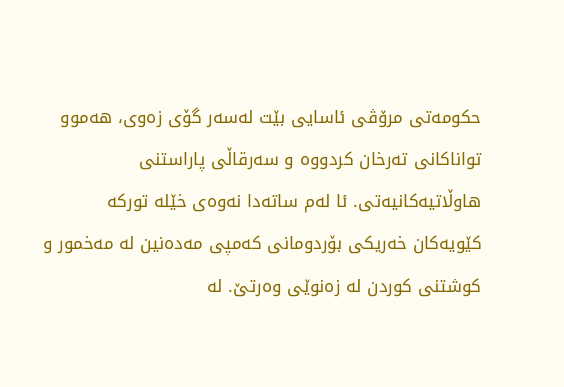حکومەتی مرۆڤی ئاسایی بێت لەسەر گۆی زەوی، ھەموو تواناکانی تەرخان کردووە و سەرقاڵی پاراستنی ھاوڵاتیەکانیەتی. ئا لەم ساتەدا نەوەی خێلە تورکە کێویەکان خەریکی بۆردومانی کەمپی مەدەنین لە مەخمور و کوشتنی کوردن لە زەنوێی وەرتێ. لە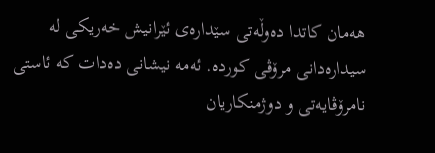ھەمان کاتدا دەوڵەتی سێدارەی ئێرانیش خەریکی لە سیدارەدانی مرۆڤی کوردە. ئەمە نیشانی دەدات کە ئاستی نامرۆڤایەتی و دوژمنکاریان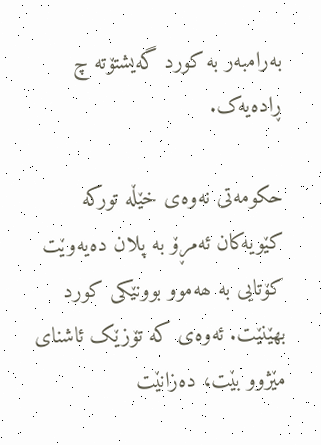بەرامبەر بە کورد گەیشتۆتە چ ڕادەیەک.

حکومەتی نەوەی خێڵە تورکە کێویەکان ئەمڕۆ بە پلان دەیەوێت کۆتایی بە ھەموو بوونێکی کورد بھێنێت. ئەوەی کە تۆزێک ئاشنای مێژوو بێت، دەزانێت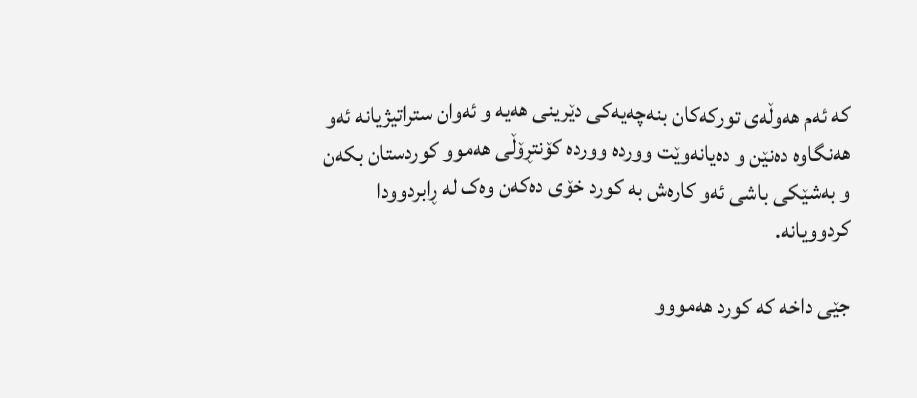کە ئەم ھەوڵەی تورکەکان بنەچەیەکی دێرینی ھەیە و ئەوان ستراتیژیانە ئەو ھەنگاوە دەنێن و دەیانەوێت ووردە ووردە کۆنتڕۆڵی ھەموو کوردستان بکەن و بەشێکی باشی ئەو کارەش بە کورد خۆی دەکەن وەک لە ڕابردوودا کردوویانە.

جێی داخە کە کورد ھەمووو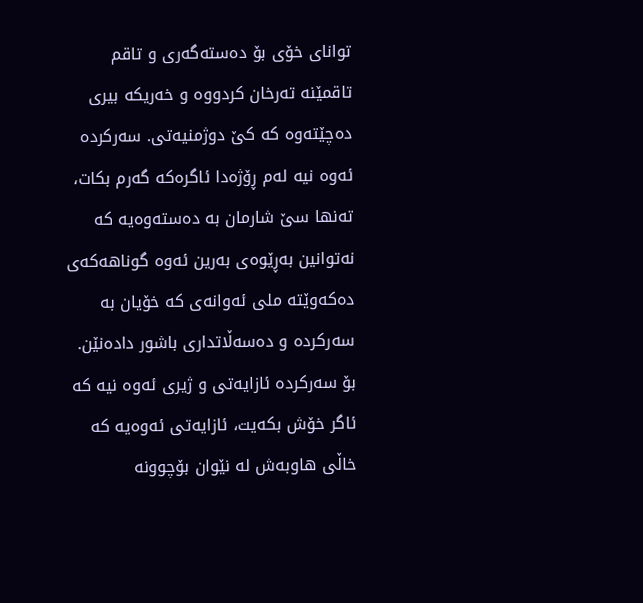توانای خۆی بۆ دەستەگەری و تاقم تاقمێنە تەرخان کردووە و خەریکە بیری دەچێتەوە کە کێ دوژمنیەتی. سەرکردە ئەوە نیە لەم ڕۆژەدا ئاگرەکە گەرم بکات، تەنھا سێ شارمان بە دەستەوەیە کە نەتوانین بەڕێوەی بەرین ئەوە گوناھەکەی دەکەوێتە ملی ئەوانەی کە خۆیان بە سەرکردە و دەسەڵاتداری باشور دادەنێن. بۆ سەرکردە ئازایەتی و ژیری ئەوە نیە کە ئاگر خۆش بکەیت، ئازایەتی ئەوەیە کە خاڵی ھاوبەش لە نێوان بۆچوونە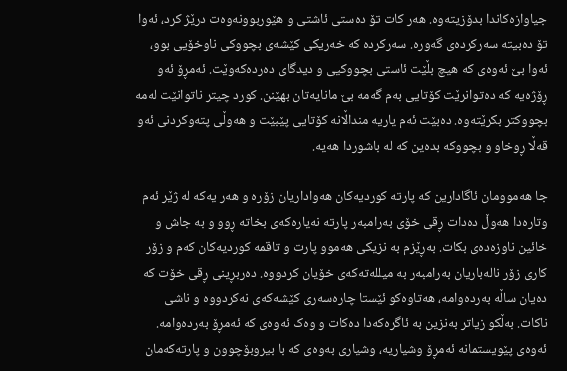جیاوازەکاندا بدۆزیتەوە. ھەر کات تۆ دەستی ئاشتی و ھێوربوونەوەت درێژ کرد، ئەوا تۆ دەبیتە سەرکردەی گەورە. سەرکردە کە خەریکی کێشەی بچووکی ناوخۆیی بوو، ئەوا بێ ئەوەی کە ھیچ بڵێت ئاستی بچووکیی و دیدگای دەردەکەوێت. ئەمڕۆ ئەو ڕۆژەیە کە دەتوانرێت کۆتایی بەم گەمە بێ مانایەتان بھێنن. کورد چیتر ناتوانێت لەمە بچووکتر بکرێتەوە. دەبێت ئەم یاریە منداڵانە کۆتایی پێبێت و ھەوڵی پتەوکردنی ئەو قەڵا ڕوخاو و بچووکە بدەین کە لە باشوردا ھەیە.

جا ھەموومان ئاگادارین کە پارتە کوردیەکان ھەواداریان زۆرە و ھەر یەکە لە ژێر ئەم وتارەدا ھەوڵ دەدات ڕقی خۆی بەرامبەر پارتە نەیارەکەی بخاتە ڕوو و بە جاش و خائین ناوزەدەی بکات. بەڕێزم بە نزیکی ھەموو پارت و تاقمە کوردیەکان کەم و زۆر کاری زۆر نالەباریان بەرامبەر بە میللەتەکەی خۆیان کردووە. دەربڕینی ڕقی خۆت کە دەیان ساڵە بەردەوامە، ھەتاوەکو ئێستا چارەسەری کێشەکەی نەکردووە و ناشی ناکات. بەڵکو زیاتر بەنزین بە ئاگرەکەدا دەکات و وەک ئەوەی کە ئەمڕۆ بەردەوامە. ئەوەی پێویستمانە ئەمڕۆ وشیاریە، وشیاری بەوەی کە با بیروبۆچوون و پارتەکەمان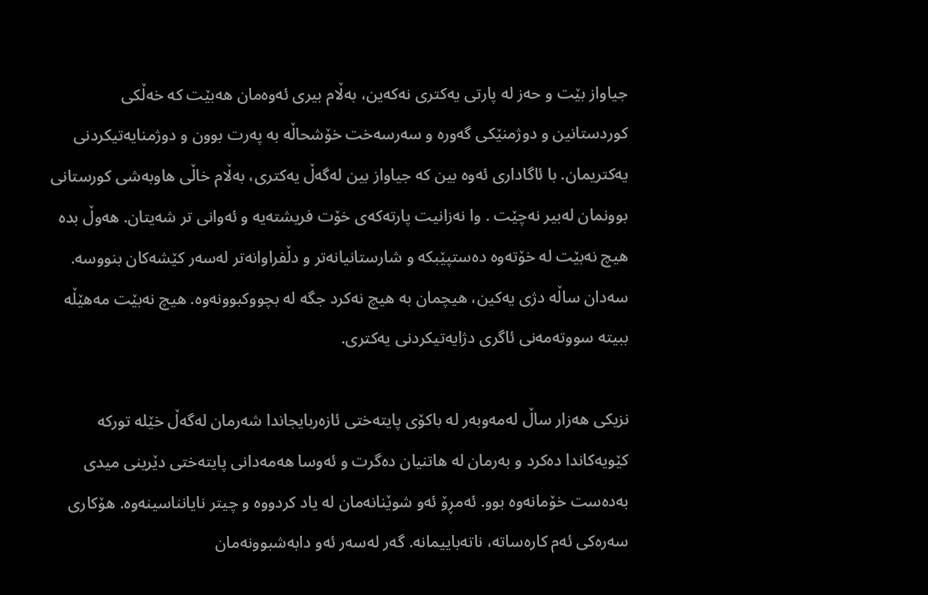جیاواز بێت و حەز لە پارتی یەکتری نەکەین، بەڵام بیری ئەوەمان ھەبێت کە خەڵکی کوردستانین و دوژمنێکی گەورە و سەرسەخت خۆشحاڵە بە پەرت بوون و دوژمنایەتیکردنی یەکتریمان. با ئاگاداری ئەوە بین کە جیاواز بین لەگەڵ یەکتری، بەڵام خاڵی ھاوبەشی کورستانی بوونمان لەبیر نەچێت . وا نەزانیت پارتەکەی خۆت فریشتەیە و ئەوانی تر شەیتان. ھەوڵ بدە ھیچ نەبێت لە خۆتەوە دەستپێبکە و شارستانیانەتر و دڵفراوانەتر لەسەر کێشەکان بنووسە. سەدان ساڵە دژی یەکین، ھیچمان بە ھیچ نەکرد جگە لە بچووکبوونەوە. ھیچ نەبێت مەھێڵە ببیتە سووتەمەنی ئاگری دژایەتیکردنی یەکتری.

نزیکی ھەزار ساڵ لەمەوبەر لە باکۆی پایتەختی ئازەربایجاندا شەرمان لەگەڵ خێلە تورکە کێویەکاندا دەکرد و بەرمان لە ھاتنیان دەگرت و ئەوسا ھەمەدانی پایتەختی دێرینی میدی بەدەست خۆمانەوە بوو. ئەمڕۆ ئەو شوێنانەمان لە یاد کردووە و چیتر نایانناسینەوە. ھۆکاری سەرەکی ئەم کارەساتە، ناتەباییمانە. گەر لەسەر ئەو دابەشبوونەمان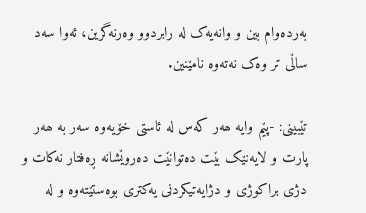بەردەوام بین و وانەیەک لە رابردوو وەرنەگرین، ئەوا سەد ساڵی تر وەک نەتەوە نامێنین.

تێبینی: -پێم وایە ھەر کەس لە ئاستی خۆیەوە سەر بە ھەر پارت و لایەنێک بێت دەتوانێت دەروێشانە ڕەفتار نەکات و دژی براکوژی و دژایەتیکردنی یەکتری بوەستێتەوە و لە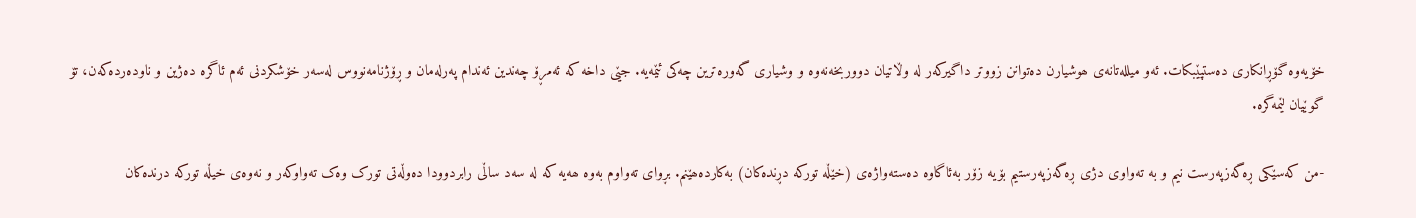خۆیەوە گۆڕانکاری دەستپێبکات. ئەو میللەتانەی ھوشیارن دەتوانن زووتر داگیرکەر لە وڵاتیان دووربخەنەوە و وشیاری گەورەترین چەکی ئێمەیە. جێی داخە کە ئەمڕۆ چەندین ئەندام پەرلەمان و ڕۆژنامەنووس لەسەر خۆشکردنی ئەم ئاگرە دەژین و ناودەردەکەن، تۆ گوێیان لێمەگرە.

-من کەسێکی ڕەگەزپەرست نیم و بە تەواوی دژی ڕەگەزپەرستیم بۆیە زۆر بەئاگاوە دەستەواژەی (خێڵە تورکە دڕندەکان) بەکاردەھێنم. بڕوای تەواوم بەوە ھەیە کە لە سەد ساڵی رابردوودا دەوڵەتی تورک وەک تەواوکەر و نەوەی خیڵە تورکە درندەکان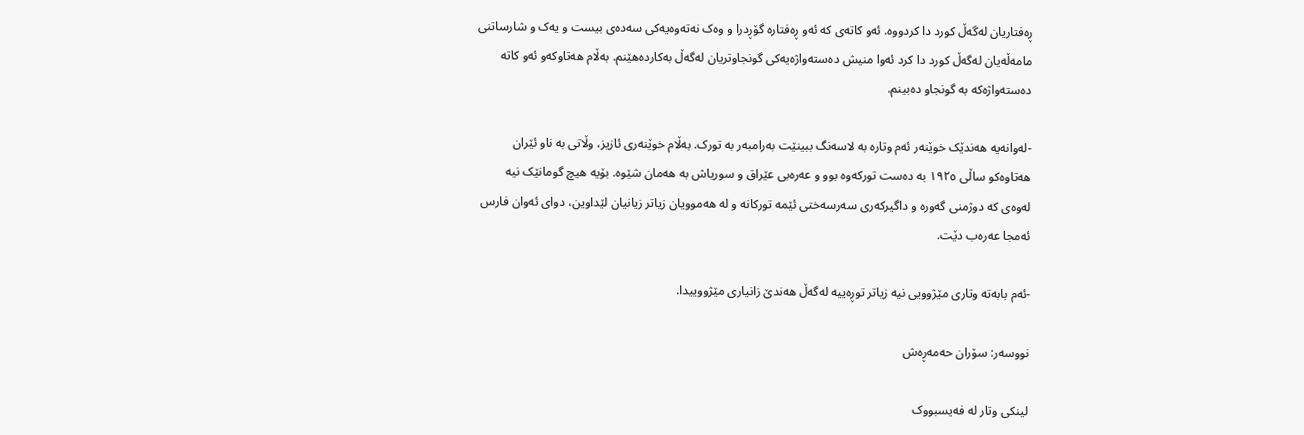ڕەفتاریان لەگەڵ کورد دا کردووە. ئەو کاتەی کە ئەو ڕەفتارە گۆڕدرا و وەک نەتەوەیەکی سەدەی بیست و یەک و شارساتنی مامەڵەیان لەگەڵ کورد دا کرد ئەوا منیش دەستەواژەیەکی گونجاوتریان لەگەڵ بەکاردەھێنم. بەڵام ھەتاوکەو ئەو کاتە دەستەواژەکە بە گونجاو دەبینم.

-لەوانەیە ھەندێک خوێنەر ئەم وتارە بە لاسەنگ ببینێت بەرامبەر بە تورک. بەڵام خوێنەری ئازیز، وڵاتی بە ناو ئێران ھەتاوەکو ساڵی ١٩٢٥ بە دەست تورکەوە بوو و عەرەبی عێراق و سوریاش بە ھەمان شێوە. بۆیە ھیچ گومانێک نیە لەوەی کە دوژمنی گەورە و داگیرکەری سەرسەختی ئێمە تورکانە و لە ھەموویان زیاتر زیانیان لێداوین، دوای ئەوان فارس ئەمجا عەرەب دێت.

-ئەم بابەتە وتاری مێژوویی نیە زیاتر توڕەییە لەگەڵ ھەندێ زانیاری مێژووییدا.

نووسەر: سۆران حەمەڕەش

لینکی وتار لە فەیسبووک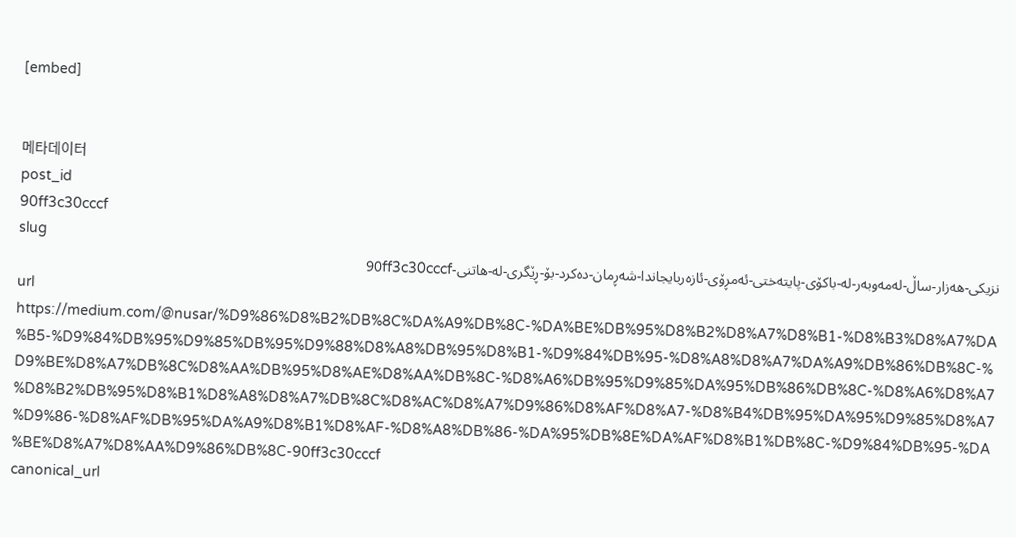[embed]


메타데이터
post_id
90ff3c30cccf
slug
نزیکی-ھەزار-ساڵ-لەمەوبەر-لە-باکۆی-پایتەختی-ئەمڕۆی-ئازەربایجاندا-شەڕمان-دەکرد-بۆ-ڕێگری-لە-ھاتنی-90ff3c30cccf
url
https://medium.com/@nusar/%D9%86%D8%B2%DB%8C%DA%A9%DB%8C-%DA%BE%DB%95%D8%B2%D8%A7%D8%B1-%D8%B3%D8%A7%DA%B5-%D9%84%DB%95%D9%85%DB%95%D9%88%D8%A8%DB%95%D8%B1-%D9%84%DB%95-%D8%A8%D8%A7%DA%A9%DB%86%DB%8C-%D9%BE%D8%A7%DB%8C%D8%AA%DB%95%D8%AE%D8%AA%DB%8C-%D8%A6%DB%95%D9%85%DA%95%DB%86%DB%8C-%D8%A6%D8%A7%D8%B2%DB%95%D8%B1%D8%A8%D8%A7%DB%8C%D8%AC%D8%A7%D9%86%D8%AF%D8%A7-%D8%B4%DB%95%DA%95%D9%85%D8%A7%D9%86-%D8%AF%DB%95%DA%A9%D8%B1%D8%AF-%D8%A8%DB%86-%DA%95%DB%8E%DA%AF%D8%B1%DB%8C-%D9%84%DB%95-%DA%BE%D8%A7%D8%AA%D9%86%DB%8C-90ff3c30cccf
canonical_url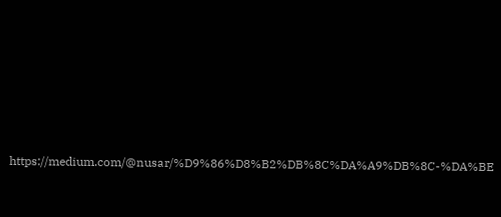https://medium.com/@nusar/%D9%86%D8%B2%DB%8C%DA%A9%DB%8C-%DA%BE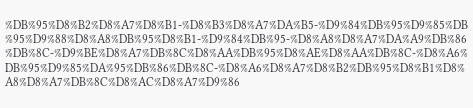%DB%95%D8%B2%D8%A7%D8%B1-%D8%B3%D8%A7%DA%B5-%D9%84%DB%95%D9%85%DB%95%D9%88%D8%A8%DB%95%D8%B1-%D9%84%DB%95-%D8%A8%D8%A7%DA%A9%DB%86%DB%8C-%D9%BE%D8%A7%DB%8C%D8%AA%DB%95%D8%AE%D8%AA%DB%8C-%D8%A6%DB%95%D9%85%DA%95%DB%86%DB%8C-%D8%A6%D8%A7%D8%B2%DB%95%D8%B1%D8%A8%D8%A7%DB%8C%D8%AC%D8%A7%D9%86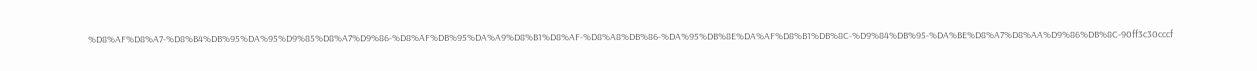%D8%AF%D8%A7-%D8%B4%DB%95%DA%95%D9%85%D8%A7%D9%86-%D8%AF%DB%95%DA%A9%D8%B1%D8%AF-%D8%A8%DB%86-%DA%95%DB%8E%DA%AF%D8%B1%DB%8C-%D9%84%DB%95-%DA%BE%D8%A7%D8%AA%D9%86%DB%8C-90ff3c30cccf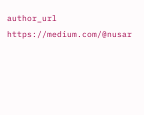author_url
https://medium.com/@nusar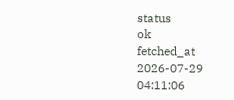status
ok
fetched_at
2026-07-29 04:11:06